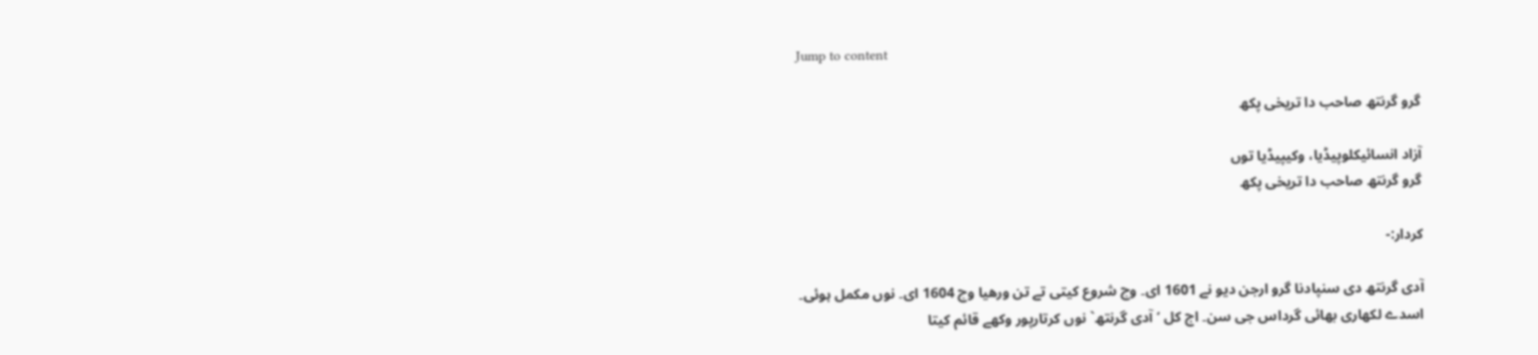Jump to content

گرو گرنتھ صاحب دا تریخی پکھ

آزاد انسائیکلوپیڈیا، وکیپیڈیا توں
گرو گرنتھ صاحب دا تریخی پکھ

کردار:-

آدی گرنتھ دی سنپادنا گرو ارجن دیو نے 1601 ای۔ وچ شروع کیتی تے تن ورھیا وچ 1604 ای۔ نوں مکمل ہوئی۔ اسدے لکھاری بھائی گرداس جی سن۔ اج کل ‘آدی گرنتھ` نوں کرتارپور وکھے قائم کیتا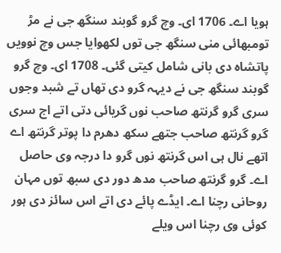ہویا اے۔ 1706 ای۔ وچ گرو گوبند سنگھ جی نے مڑ تومبھائی منی سنگھ جی توں لکھوایا جس وچ نوویں پاتشاہ دی بانی شامل کیتی گئی۔ 1708 ای۔ وچ گرو گوبند سنگھ جی نے دیہہ گرو دی تھاں تے شبد وجوں سری گرو گرنتھ صاحب نوں گریائی دتی اتے اج سری گرو گرنتھ صاحب جتھے سکھ دھرم دا پوتر گرنتھ اے اتھے نال ہی اس گرنتھ نوں گرو دا درجہ وی حاصل اے۔ گرو گرنتھ صاحب مدھ دور دی سبھ توں مہان روحانی رچنا اے۔ ایڈے پائے دی اتے اس سائز دی ہور کوئی وی رچنا اس ویلے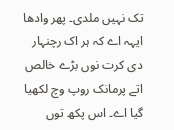تک نہیں ملدی۔ پھر وادھا ایہہ اے کہ ہر اک رچنہار دی کرت نوں بڑے خالص اتے پرمانک روپ وچ لکھیا گیا اے۔ اس پکھ توں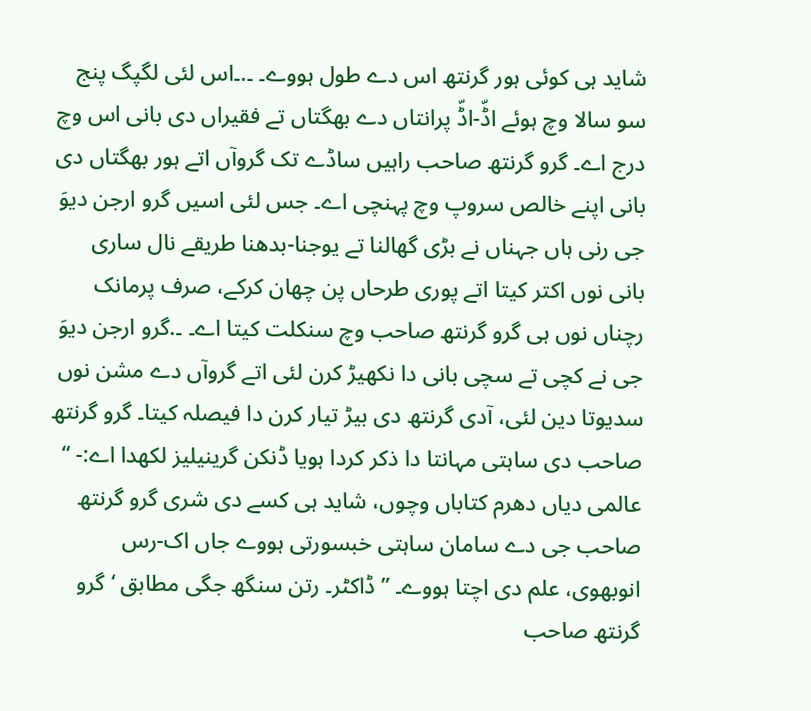شاید ہی کوئی ہور گرنتھ اس دے طول ہووے۔ ۔.۔اس لئی لگپگ پنج سو سالا وچ ہوئے اڈّ-اڈّ پرانتاں دے بھگتاں تے فقیراں دی بانی اس وچ درج اے۔ گرو گرنتھ صاحب راہیں ساڈے تک گروآں اتے ہور بھگتاں دی بانی اپنے خالص سروپ وچ پہنچی اے۔ جس لئی اسیں گرو ارجن دیوَ جی رنی ہاں جہناں نے بڑی گھالنا تے یوجنا-بدھنا طریقے نال ساری بانی نوں اکتر کیتا اتے پوری طرحاں پن چھان کرکے، صرف پرمانک رچناں نوں ہی گرو گرنتھ صاحب وچ سنکلت کیتا اے۔ ۔.گرو ارجن دیوَ جی نے کچی تے سچی بانی دا نکھیڑ کرن لئی اتے گروآں دے مشن نوں سدیوتا دین لئی، آدی گرنتھ دی بیڑ تیار کرن دا فیصلہ کیتا۔ گرو گرنتھ صاحب دی ساہتی مہانتا دا ذکر کردا ہویا ڈنکن گرینیلیز لکھدا اے:- “ عالمی دیاں دھرم کتاباں وچوں، شاید ہی کسے دی شری گرو گرنتھ صاحب جی دے سامان ساہتی خبسورتی ہووے جاں اک-رس انوبھوی، علم دی اچتا ہووے۔ ” ڈاکٹر۔ رتن سنگھ جگی مطابق ‘گرو گرنتھ صاحب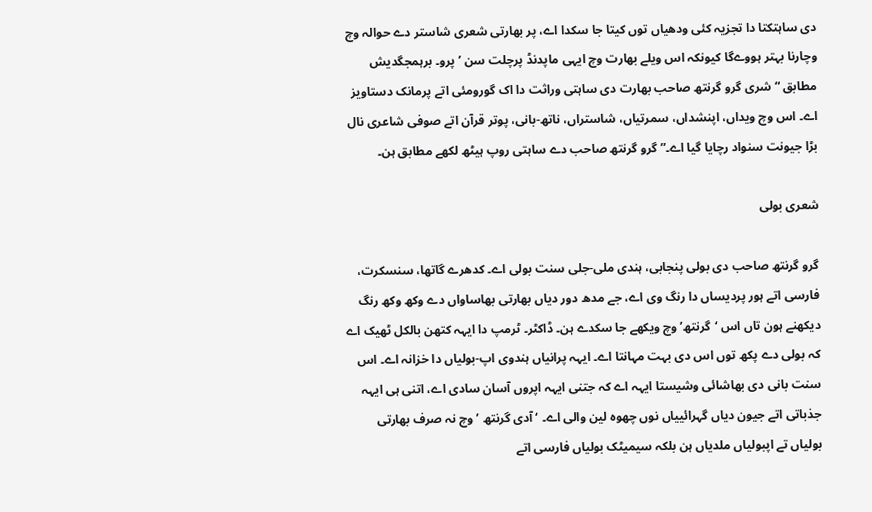دی ساہتکتا دا تجزیہ کئی ودھیاں توں کیتا جا سکدا اے، پر بھارتی شعری شاستر دے حوالہ وچ وچارنا بہتر ہووےگا کیونکہ اس ویلے بھارت وچ ایہی ماپدنڈ پرچلت سن ’ پرو۔ برہمجگدیش مطابق “ شری گرو گرنتھ صاحب بھارت دی ساہتی وراثت دا اک گورومئی اتے پرمانک دستاویز اے۔ اس وچ ویداں، اپنشداں، سمرتیاں، شاستراں، ناتھ-بانی، پوتر قرآن اتے صوفی شاعری نال بڑا جیونت سنواد رچایا گیا اے۔” گرو گرنتھ صاحب دے ساہتی روپ ہیٹھ لکھے مطابق ہن۔

شعری بولی

گرو گرنتھ صاحب دی بولی پنجابی، ہندی ملی-جلی سنت بولی اے۔ کدھرے گاتھا، سنسکرت، فارسی اتے ہور پردیساں دا رنگ وی اے، جے مدھ دور دیاں بھارتی بھاساواں دے وکھ وکھ رنگ دیکھنے ہون تاں اس ‘گرنتھ’ وچ ویکھے جا سکدے ہن۔ ڈاکٹر۔ ٹرمپ دا ایہہ کتھن بالکل ٹھیک اے کہ بولی دے پکھ توں اس دی بہت مہانتا اے۔ ایہہ پرانیاں ہندوی اپ-بولیاں دا خزانہ اے۔ اس سنت بانی دی بھاشائی وشیستا ایہہ اے کہ جتنی ایہہ اپروں آسان سادی اے، اتنی ہی ایہہ جذباتی اتے جیون دیاں گہرائییاں نوں چھوہ لین والی اے۔ ‘آدی گرنتھ ’ وچ نہ صرف بھارتی بولیاں تے اپبولیاں ملدیاں ہن بلکہ سیمیٹک بولیاں فارسی اتے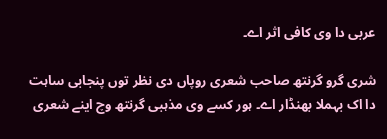عربی دا وی کافی اثر اے۔

شری گرو گرنتھ صاحب شعری روپاں دی نظر توں پنجابی ساہت دا اک بہملا بھنڈار اے۔ ہور کسے وی مذہبی گرنتھ وچ اینے شعری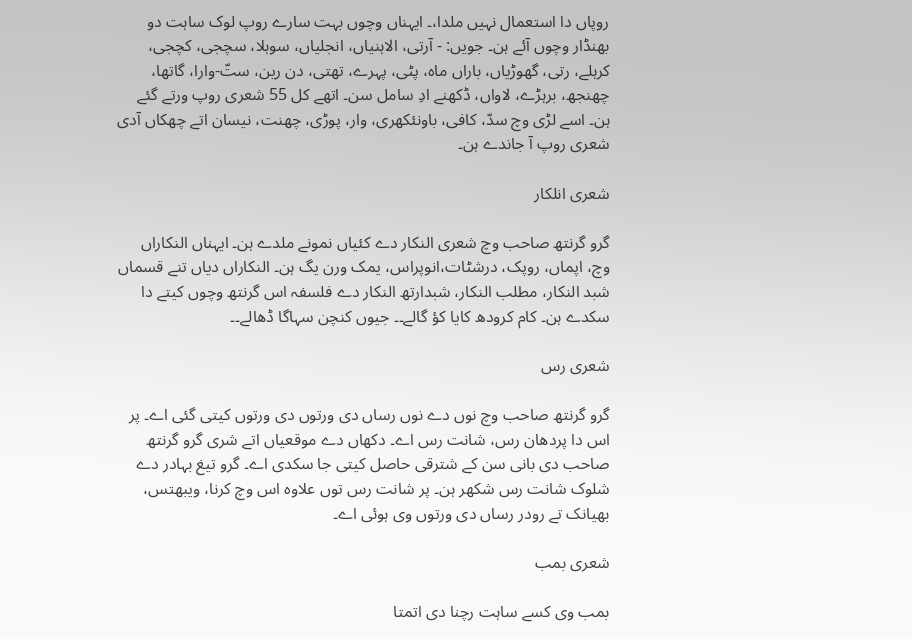روپاں دا استعمال نہیں ملدا،۔ ایہناں وچوں بہت سارے روپ لوک ساہت دو بھنڈار وچوں آئے ہن۔ جویں: - آرتی، الاہنیاں، انجلیاں، سوہلا، سچجی، کچجی، کرہلے، رتی، گھوڑیاں، باراں ماہ، پٹی، پہرے، تھتی، دن رین، ستّ-وارا، گاتھا، چھنجھ، برہڑے، لاواں، ڈکھنے ادِ سامل سن۔ اتھے کل 55 شعری روپ ورتے گئے ہن۔ اسے لڑی وچ سدّ، کافی، باونئکھری، وار، پوڑی، چھنت، نیسان اتے چھکاں آدی شعری روپ آ جاندے ہن۔

شعری انلکار

گرو گرنتھ صاحب وچ شعری النکار دے کئیاں نمونے ملدے ہن۔ ایہناں النکاراں وچ، اپماں، روپک، درشٹات،انوپراس، یمک ورن یگ ہن۔ النکاراں دیاں تنے قسماں شبد النکار، مطلب النکار، شبدارتھ النکار دے فلسفہ اس گرنتھ وچوں کیتے دا سکدے ہن۔ کام کرودھ کایا کؤ گالے۔۔ جیوں کنچن سہاگا ڈھالے۔۔

شعری رس

گرو گرنتھ صاحب وچ نوں دے نوں رساں دی ورتوں دی ورتوں کیتی گئی اے۔ پر اس دا پردھان رس، شانت رس اے۔ دکھاں دے موقعیاں اتے شری گرو گرنتھ صاحب دی بانی سن کے شترقی حاصل کیتی جا سکدی اے۔ گرو تیغ بہادر دے شلوک شانت رس شکھر ہن۔ پر شانت رس توں علاوہ اس وچ کرنا، ویبھتس، بھیانک تے رودر رساں دی ورتوں وی ہوئی اے۔

شعری بمب

بمب وی کسے ساہت رچنا دی اتمتا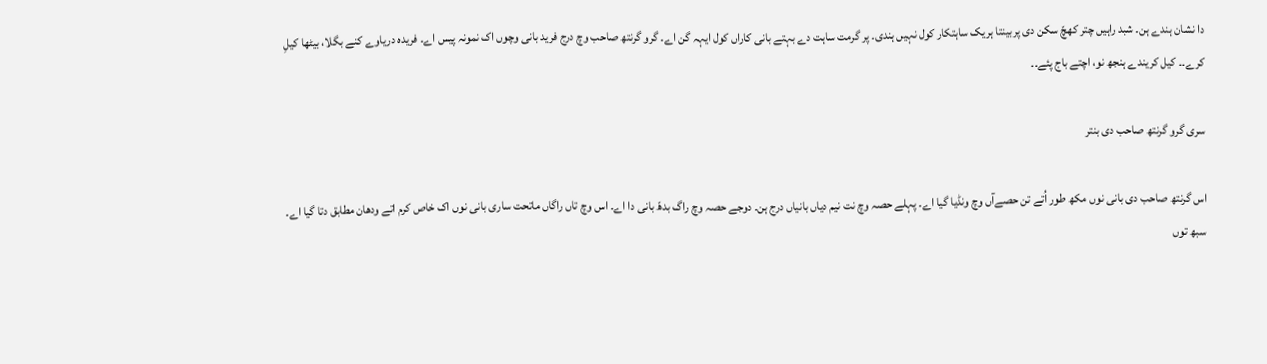دا نشان ہندے ہن۔ شبد راہیں چتر کھچّ سکن دی پربینتا ہریک ساہتکار کول نہیں ہندی۔ پر گرمت ساہت دے بہتے بانی کاراں کول ایہہ گن اے۔ گرو گرنتھ صاحب وچ درج فرید بانی وچوں اک نمونہ پیس اے۔ فریدہ دریاوے کنے بگلا، بیٹھا کیلِ کرے۔۔ کیل کریندے ہنجھ نو، اچتے باج پئے۔۔

سری گرو گرنتھ صاحب دی بنتر

اس گرنتھ صاحب دی بانی نوں مکھ طور اُتے تن حصےآں وچ ونڈیا گیا اے۔ پہلے حصہ وچ نت نیم دیاں بانیاں درج ہن۔ دوجے حصہ وچ راگ بدھّ بانی دا اے۔ اس وچ تاں راگاں ماتحت ساری بانی نوں اک خاص کرم اتے ودھان مطابق دتا گیا اے۔ سبھ توں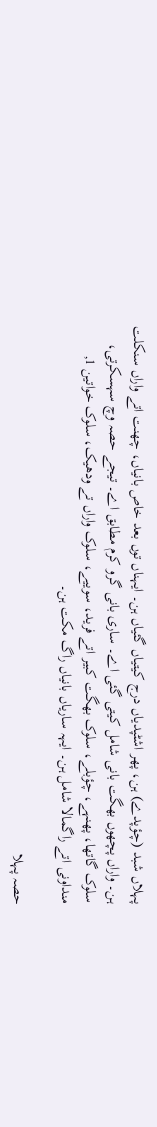پہلاں شبد (چؤپدے) ہن، پھر اشٹپدیاں درج کیتیاں گئیاں ہن۔ ایہناں توں بعد خاص بانیاں، چھنت اتے واراں سنکلت ہن۔ واراں پچھوں بھگت بانی شامل کیتی گئی اے۔ ساری بانی گرو کرم مطابق اے۔ تیجے حصہ وچ سہسکرتی، سلوک گاتھا، پھنہے، چؤبلے، سلوک بھگت کبیر اتے فرید، سوییے، سلوک واراں تے ودھیک، سلوک خواتین 1, منداونی اتے راگمالا شامل ہن۔ ایہہ ساریاں بانیاں راگ مکت ہن۔

حصہ پہلا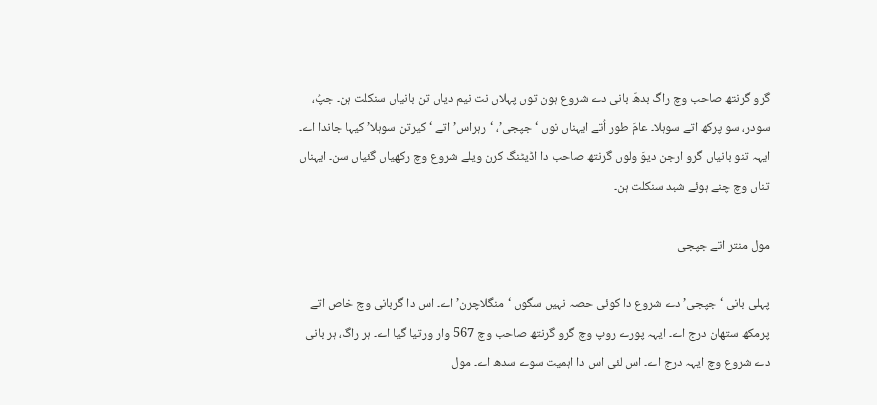گرو گرنتھ صاحب وچ راگ بدھّ بانی دے شروع ہون توں پہلاں نت نیم دیاں تن بانیاں سنکلت ہن۔ جپُ، سودر، سو پرکھ اتے سوہلا۔ عامَ طور اُتے ایہناں نوں ‘جپجی’، ‘رہراس’ اتے ‘کیرتن سوہلا’ کیہا جاندا اے۔ ایہہ تنو بانیاں گرو ارجن دیوَ ولوں گرنتھ صاحب دا اڈیٹنگ کرن ویلے شروع وچ رکھیاں گئیاں سن۔ ایہناں تناں وچ چنے ہوئے شبد سنکلت ہن۔

مول منتر اتے جپجی

پہلی بانی ‘جپجی’ دے شروع دا کوئی حصہ نہیں سگوں ‘منگلاچرن’ اے۔ اس دا گربانی وچ خاص اتے پرمکھ ستھان درج اے۔ ایہہ پورے روپ وچ گرو گرنتھ صاحب وچ 567 وار ورتیا گیا اے۔ ہر راگ، ہر بانی دے شروع وچ ایہہ درج اے۔ اس لئی اس دا اہمیت سوے سدھ اے۔ مول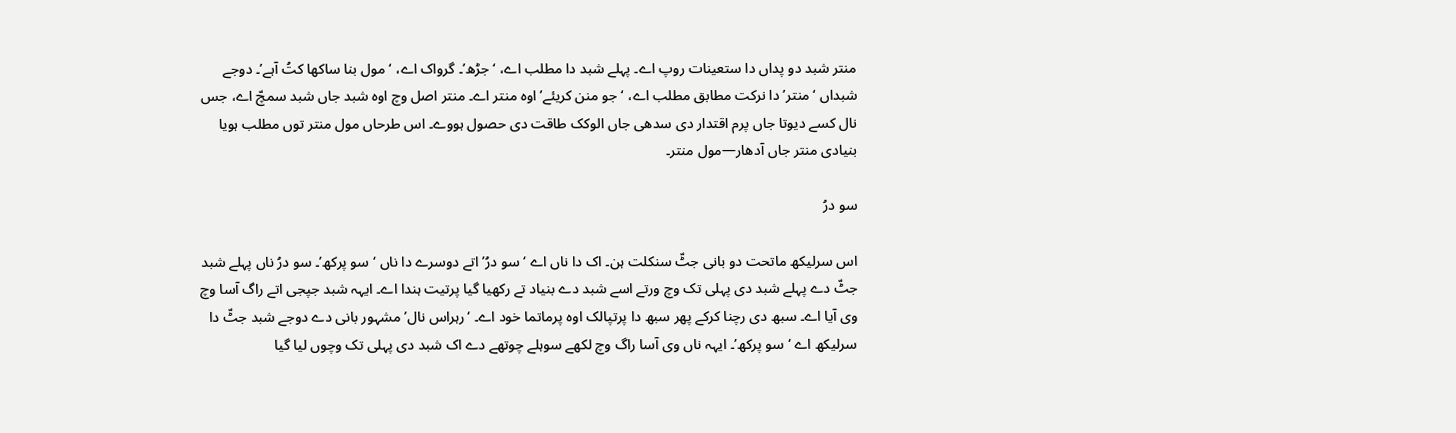منتر شبد دو پداں دا ستعینات روپ اے۔ پہلے شبد دا مطلب اے، ‘جڑھ’۔ گرواک اے، ‘مول بنا ساکھا کتُ آہے’۔ دوجے شبداں ‘منتر’ دا نرکت مطابق مطلب اے، ‘جو منن کریئے’ اوہ منتر اے۔ منتر اصل وچ اوہ شبد جاں شبد سمچّ اے، جس نال کسے دیوتا جاں پرم اقتدار دی سدھی جاں الوکک طاقت دی حصول ہووے۔ اس طرحاں مول منتر توں مطلب ہویا بنیادی منتر جاں آدھار—مول منتر۔

سو درُ

اس سرلیکھ ماتحت دو بانی جٹّ سنکلت ہن۔ اک دا ناں اے ‘سو درُ’ اتے دوسرے دا ناں ‘سو پرکھ’۔ سو درُ ناں پہلے شبد جٹّ دے پہلے شبد دی پہلی تک وچ ورتے اسے شبد دے بنیاد تے رکھیا گیا پرتیت ہندا اے۔ ایہہ شبد جپجی اتے راگ آسا وچ وی آیا اے۔ سبھ دی رچنا کرکے پھر سبھ دا پرتپالک اوہ پرماتما خود اے۔ ‘رہراس نال’ مشہور بانی دے دوجے شبد جٹّ دا سرلیکھ اے ‘سو پرکھ’۔ ایہہ ناں وی آسا راگ وچ لکھے سوہلے چوتھے دے اک شبد دی پہلی تک وچوں لیا گیا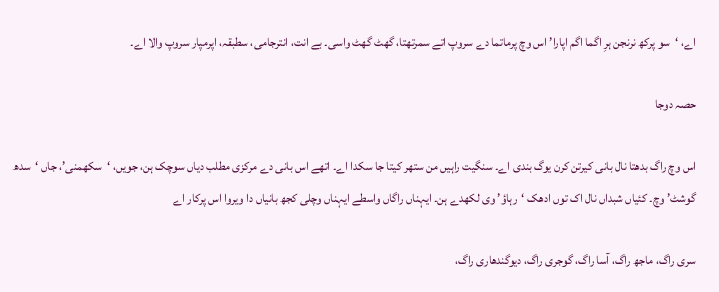اے، ‘سو پرکھ نرنجن ہرِ اگما اگم اپارا’ اس وچ پرماتما دے سروپ اتے سمرتھتا، گھٹ گھٹ واسی۔ بے انت، انترجامی، سطبقہ، اپرمپار سروپ والا اے۔

حصہ دوجا

اس وچ راگ بدھتا نال بانی کیرتن کرن یوگ بندی اے۔ سنگیت راہیں من ستھر کیتا جا سکدا اے۔ اتھے اس بانی دے مرکزی مطلب دیاں سوچک ہن، جویں، ‘سکھمنی’، جاں ‘سدھ گوشٹ’ وچ۔ کئیاں شبداں نال اک توں ادھک ‘رہاؤ’ وی لکھدے ہن۔ ایہناں راگاں واسطے ایہناں وچلی کجھ بانیاں دا ویروا اس پرکار اے

سری راگ، ماجھ راگ، آسا راگ، گوجری راگ، دیوگندھاری راگ،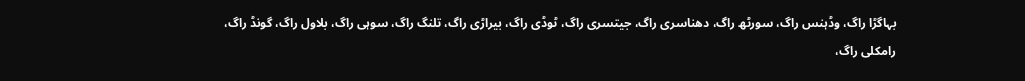بہاگڑا راگ، وڈہنس راگ، سورٹھ راگ، دھناسری راگ، جیتسری راگ، ٹوڈی راگ، بیراڑی راگ، تلنگ راگ، سوہی راگ، بلاول راگ، گونڈ راگ، رامکلی راگ،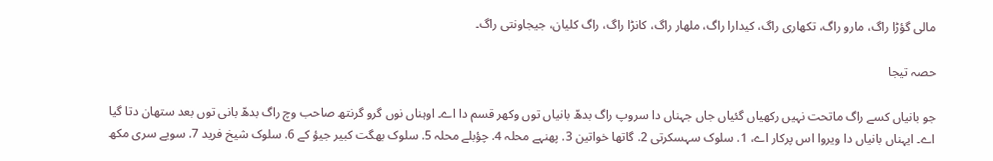مالی گؤڑا راگ، مارو راگ، تکھاری راگ، کیدارا راگ، ملھار راگ، کانڑا راگ، راگ کلیان، جیجاونتی راگ۔

حصہ تیجا

جو بانیاں کسے راگ ماتحت نہیں رکھیاں گئیاں جاں جہناں دا سروپ راگ بدھّ بانیاں توں وکھر قسم دا اے۔ اوہناں نوں گرو گرنتھ صاحب وچ راگ بدھّ بانی توں بعد ستھان دتا گیا اے۔ ایہناں بانیاں دا ویروا اس پرکار اے، 1. سلوک سہسکرتی 2. گاتھا خواتین 3. پھنہے محلہ 4. چؤبلے محلہ 5. سلوک بھگت کبیر جیؤ کے 6. سلوک شیخ فرید 7. سویے سری مکھ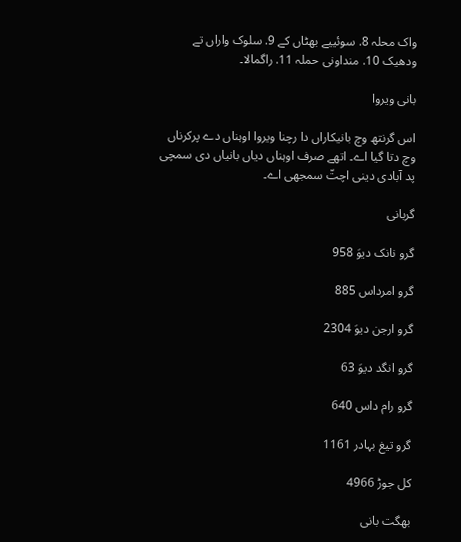واک محلہ 8. سوئییے بھٹاں کے 9. سلوک واراں تے ودھیک 10. منداونی حملہ 11. راگمالا۔

بانی ویروا

اس گرنتھ وچ بانیکاراں دا رچنا ویروا اوہناں دے پرکرناں وچ دتا گیا اے۔ اتھے صرف اوہناں دیاں بانیاں دی سمچی پد آبادی دینی اچتّ سمجھی اے۔

گربانی

گرو نانک دیوَ 958

گرو امرداس 885

گرو ارجن دیوَ 2304

گرو انگد دیوَ 63

گرو رام داس 640

گرو تیغ بہادر 1161

کل جوڑ 4966

بھگت بانی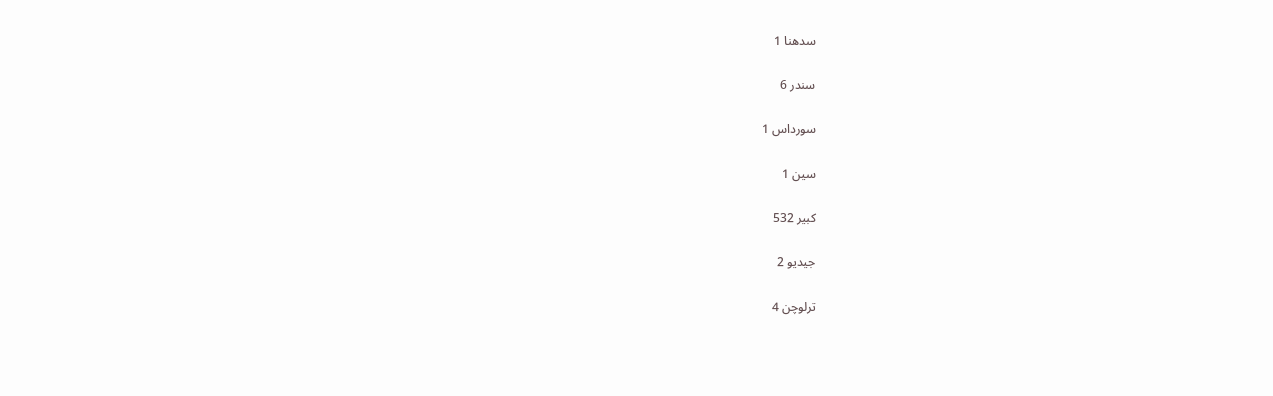سدھنا 1

سندر 6

سورداس 1

سین 1

کبیر 532

جیدیو 2

ترلوچن 4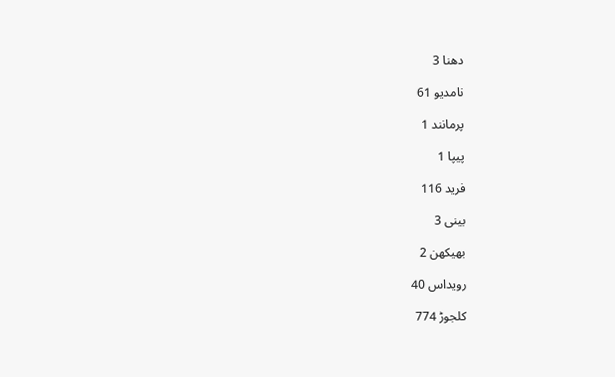دھنا 3

نامدیو 61

پرمانند 1

پیپا 1

فرید 116

بینی 3

بھیکھن 2

رویداس 40

کلجوڑ 774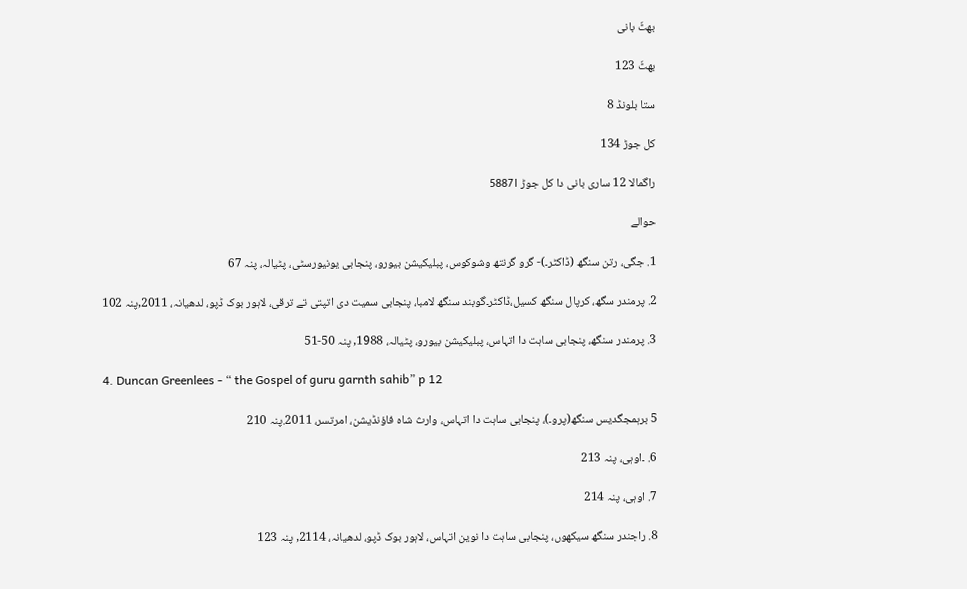بھٹّ بانی

بھٹّ 123

ستا بلونڈ 8

کل جوڑ 134

راگمالا 12 ساری بانی دا کل جوڑ 5887।

حوالے

1. جگی، رتن سنگھ (ڈاکٹر۔)- گرو گرنتھ وشوکوس، پبلیکیشن بیورو، پنجابی یونیورسٹی، پٹیالہ، پنہ 67

2. پرمندر سگھ، کرپال سنگھ کسیل،ڈاکٹر۔گوبند سنگھ لامبا، پنجابی سمیت دی اتپتی تے ترقی، لاہور بوک ڈپو، لدھیانہ، 2011,پنہ 102

3. پرمندر سنگھ، پنجابی ساہت دا اتہاس، پبلیکیشن بیورو، پٹیالہ، 1988, پنہ 50-51

4. Duncan Greenlees - “ the Gospel of guru garnth sahib” p 12

5 برہمجگدیس سنگھ(پرو۔)، پنجابی ساہت دا اتہاس، وارث شاہ فاؤنڈیشن، امرتسر، 2011.پنہ 210

6. ۔اوہی، پنہ 213

7. اوہی، پنہ 214

8. راجندر سنگھ سیکھوں، پنجابی ساہت دا نوین اتہاس، لاہور بوک ڈپو، لدھیانہ، 2114, پنہ 123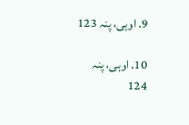9. اوہی، پنہ 123

10. اوہی، پنہ 124